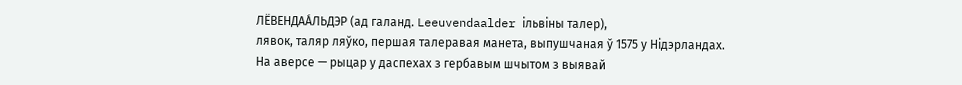ЛЁВЕНДАА́ЛЬДЭР (ад галанд. Leeuvendaalder ільвіны талер),
лявок, таляр ляўко, першая талеравая манета, выпушчаная ў 1575 у Нідэрландах. На аверсе — рыцар у даспехах з гербавым шчытом з выявай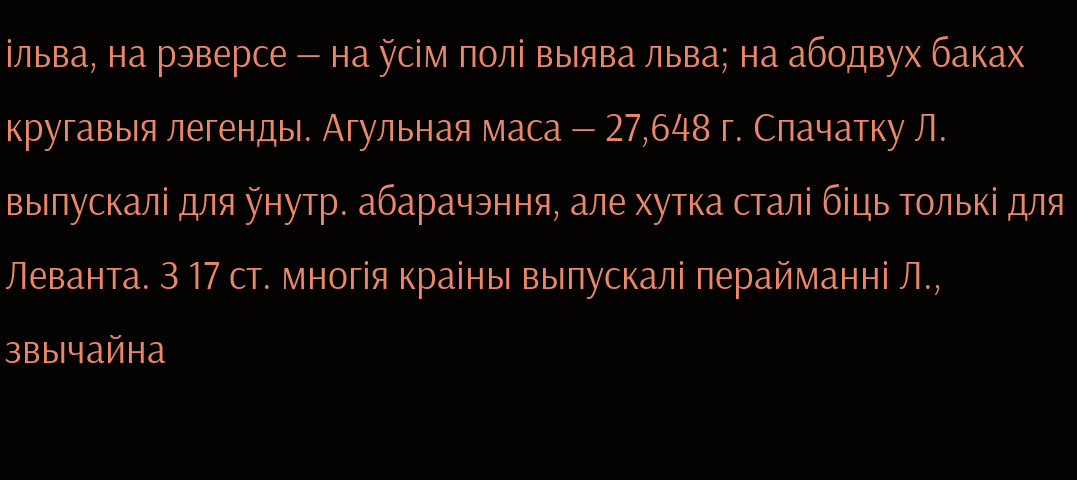ільва, на рэверсе — на ўсім полі выява льва; на абодвух баках кругавыя легенды. Агульная маса — 27,648 г. Спачатку Л. выпускалі для ўнутр. абарачэння, але хутка сталі біць толькі для Леванта. З 17 ст. многія краіны выпускалі перайманні Л., звычайна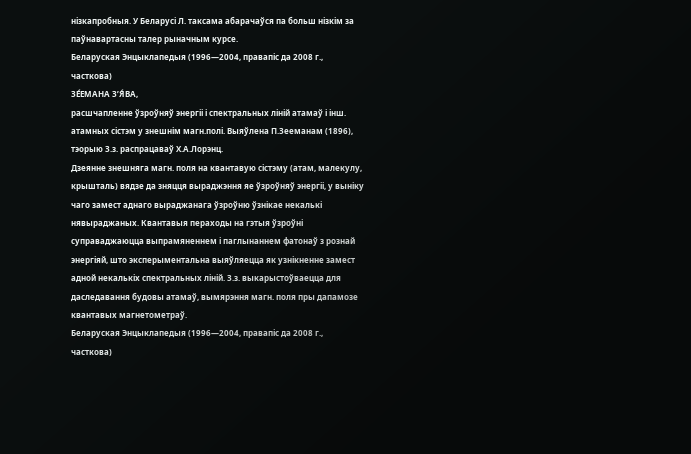нізкапробныя. У Беларусі Л. таксама абарачаўся па больш нізкім за паўнавартасны талер рыначным курсе.
Беларуская Энцыклапедыя (1996—2004, правапіс да 2008 г., часткова)
ЗЕ́ЕМАНА З’Я́ВА,
расшчапленне ўзроўняў энергіі і спектральных ліній атамаў і інш. атамных сістэм у знешнім магн.полі. Выяўлена П.Зееманам (1896), тэорыю З.з. распрацаваў Х.А.Лорэнц.
Дзеянне знешняга магн. поля на квантавую сістэму (атам, малекулу, крышталь) вядзе да зняцця выраджэння яе ўзроўняў энергіі, у выніку чаго замест аднаго выраджанага ўзроўню ўзнікае некалькі нявыраджаных. Квантавыя пераходы на гэтыя ўзроўні суправаджаюцца выпрамяненнем і паглынаннем фатонаў з рознай энергіяй, што эксперыментальна выяўляецца як узнікненне замест адной некалькіх спектральных ліній. З.з. выкарыстоўваецца для даследавання будовы атамаў, вымярэння магн. поля пры дапамозе квантавых магнетометраў.
Беларуская Энцыклапедыя (1996—2004, правапіс да 2008 г., часткова)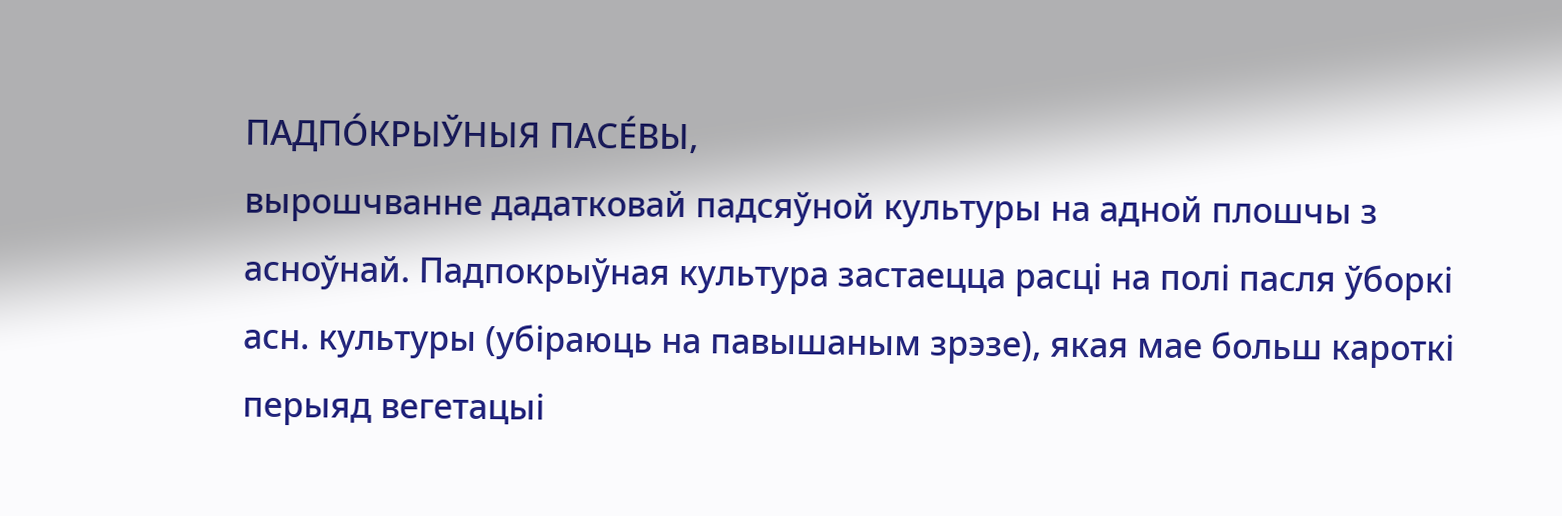ПАДПО́КРЫЎНЫЯ ПАСЕ́ВЫ,
вырошчванне дадатковай падсяўной культуры на адной плошчы з асноўнай. Падпокрыўная культура застаецца расці на полі пасля ўборкі асн. культуры (убіраюць на павышаным зрэзе), якая мае больш кароткі перыяд вегетацыі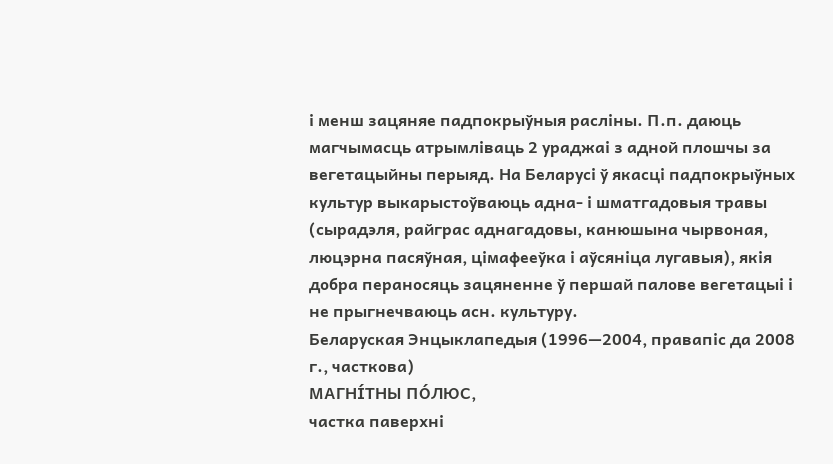і менш зацяняе падпокрыўныя расліны. П.п. даюць магчымасць атрымліваць 2 ураджаі з адной плошчы за вегетацыйны перыяд. На Беларусі ў якасці падпокрыўных культур выкарыстоўваюць адна- і шматгадовыя травы (сырадэля, райграс аднагадовы, канюшына чырвоная, люцэрна пасяўная, цімафееўка і аўсяніца лугавыя), якія добра пераносяць зацяненне ў першай палове вегетацыі і не прыгнечваюць асн. культуру.
Беларуская Энцыклапедыя (1996—2004, правапіс да 2008 г., часткова)
МАГНІ́ТНЫ ПО́ЛЮС,
частка паверхні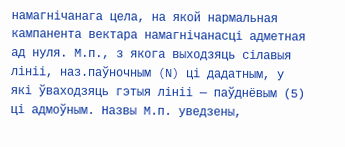намагнічанага цела, на якой нармальная кампанента вектара намагнічанасці адметная ад нуля. М.п., з якога выходзяць сілавыя лініі, наз.паўночным (N) ці дадатным, у які ўваходзяць гэтыя лініі — паўднёвым (5) ці адмоўным. Назвы М.п. уведзены,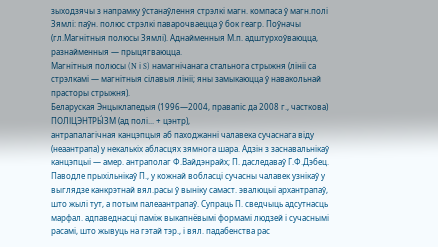зыходзячы з напрамку ўстанаўлення стрэлкі магн. компаса ў магн.полі Зямлі: паўн. полюс стрэлкі паварочваецца ў бок геагр. Поўначы (гл.Магнітныя полюсы Зямлі). Аднайменныя М.п. адштурхоўваюцца, разнайменныя — прыцягваюцца.
Магнітныя полюсы (N і S) намагнічанага стальнога стрыжня (лініі са стрэлкамі — магнітныя сілавыя лініі; яны замыкаюцца ў навакольнай прасторы стрыжня).
Беларуская Энцыклапедыя (1996—2004, правапіс да 2008 г., часткова)
ПОЛІЦЭНТРЫ́ЗМ (ад полі... + цэнтр),
антрапалагічная канцэпцыя аб паходжанні чалавека сучаснага віду (неаантрапа) у некалькіх абласцях зямнога шара. Адзін з заснавальнікаў канцэпцыі — амер. антраполаг Ф.Вайдэнрайх; П. даследаваў Г.Ф.Дэбец. Паводле прыхільнікаў П., у кожнай вобласці сучасны чалавек узнікаў у выглядзе канкрэтнай вял.расы ў выніку самаст. эвалюцыі архантрапаў, што жылі тут, а потым палеаантрапаў. Супраць П. сведчыць адсутнасць марфал. адпаведнасці паміж выкапнёвымі формамі людзей і сучаснымі расамі, што жывуць на гэтай тэр., і вял. падабенства рас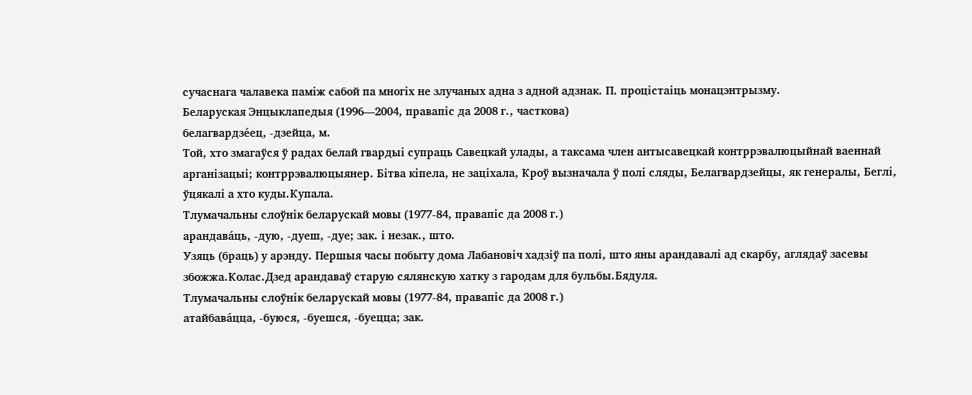сучаснага чалавека паміж сабой па многіх не злучаных адна з адной адзнак. П. процістаіць монацэнтрызму.
Беларуская Энцыклапедыя (1996—2004, правапіс да 2008 г., часткова)
белагвардзе́ец, ‑дзейца, м.
Той, хто змагаўся ў радах белай гвардыі супраць Савецкай улады, а таксама член антысавецкай контррэвалюцыйнай ваеннай арганізацыі; контррэвалюцыянер. Бітва кіпела, не заціхала, Кроў вызначала ў полі сляды, Белагвардзейцы, як генералы, Беглі, ўцякалі а хто куды.Купала.
Тлумачальны слоўнік беларускай мовы (1977-84, правапіс да 2008 г.)
арандава́ць, ‑дую, ‑дуеш, ‑дуе; зак. і незак., што.
Узяць (браць) у арэнду. Першыя часы побыту дома Лабановіч хадзіў па полі, што яны арандавалі ад скарбу, аглядаў засевы збожжа.Колас.Дзед арандаваў старую сялянскую хатку з гародам для бульбы.Бядуля.
Тлумачальны слоўнік беларускай мовы (1977-84, правапіс да 2008 г.)
атайбава́цца, ‑буюся, ‑буешся, ‑буецца; зак.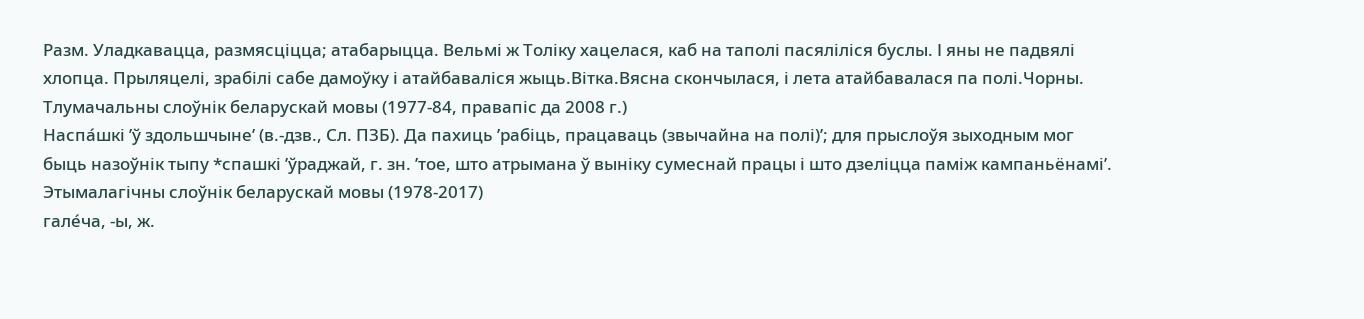Разм. Уладкавацца, размясціцца; атабарыцца. Вельмі ж Толіку хацелася, каб на таполі пасяліліся буслы. І яны не падвялі хлопца. Прыляцелі, зрабілі сабе дамоўку і атайбаваліся жыць.Вітка.Вясна скончылася, і лета атайбавалася па полі.Чорны.
Тлумачальны слоўнік беларускай мовы (1977-84, правапіс да 2008 г.)
Наспа́шкі ’ў здольшчыне’ (в.-дзв., Сл. ПЗБ). Да пахиць ’рабіць, працаваць (звычайна на полі)’; для прыслоўя зыходным мог быць назоўнік тыпу *спашкі ’ўраджай, г. зн. ’тое, што атрымана ў выніку сумеснай працы і што дзеліцца паміж кампаньёнамі’.
Этымалагічны слоўнік беларускай мовы (1978-2017)
гале́ча, ‑ы, ж.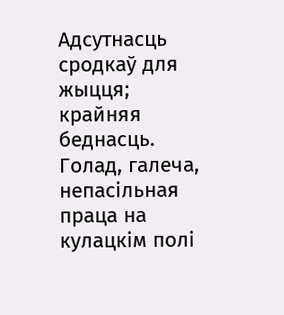Адсутнасць сродкаў для жыцця; крайняя беднасць. Голад, галеча, непасільная праца на кулацкім полі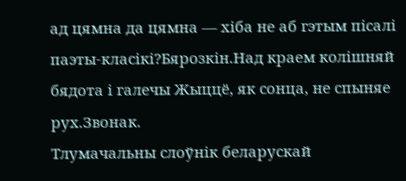ад цямна да цямна — хіба не аб гэтым пісалі паэты-класікі?Бярозкін.Над краем колішняй бядота і галечы Жыццё, як сонца, не спыняе рух.Звонак.
Тлумачальны слоўнік беларускай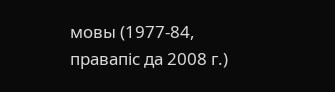мовы (1977-84, правапіс да 2008 г.)